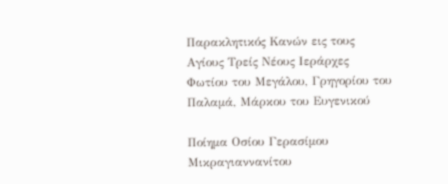Παρακλητικός Κανών εις τους Αγίους Τρείς Νέους Ιεράρχες Φωτίου του Μεγάλου, Γρηγορίου του Παλαμά, Μάρκου του Ευγενικού

Ποίημα Οσίου Γερασίμου Μικραγιαννανίτου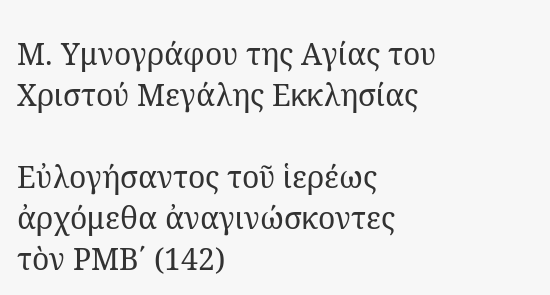Μ. Υμνογράφου της Αγίας του Χριστού Μεγάλης Εκκλησίας

Εὐλογήσαντος τοῦ ἱερέως ἀρχόμεθα ἀναγινώσκοντες τὸν ΡΜΒ΄ (142)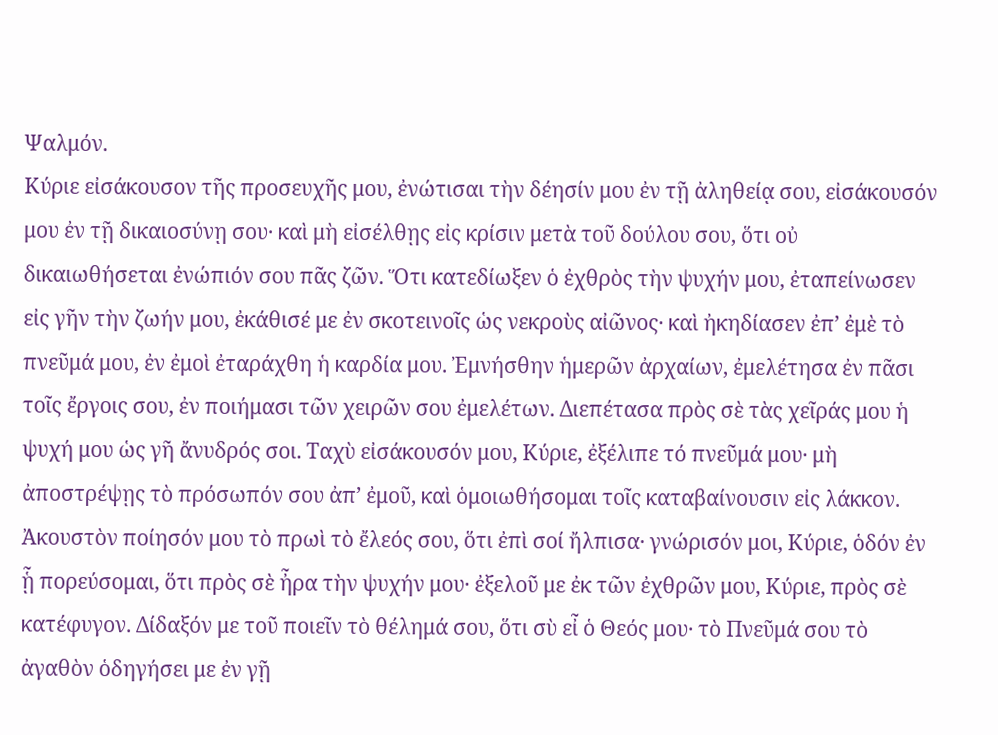Ψαλμόν.
Κύριε εἰσάκουσον τῆς προσευχῆς μου, ἐνώτισαι τὴν δέησίν μου ἐν τῇ ἀληθείᾳ σου, εἰσάκουσόν μου ἐν τῇ δικαιοσύνῃ σου· καὶ μὴ εἰσέλθῃς εἰς κρίσιν μετὰ τοῦ δούλου σου, ὅτι οὐ δικαιωθήσεται ἐνώπιόν σου πᾶς ζῶν. Ὅτι κατεδίωξεν ὁ ἐχθρὸς τὴν ψυχήν μου, ἐταπείνωσεν εἰς γῆν τὴν ζωήν μου, ἐκάθισέ με ἐν σκοτεινοῖς ὡς νεκροὺς αἰῶνος· καὶ ἠκηδίασεν ἐπ’ ἐμὲ τὸ πνεῦμά μου, ἐν ἐμοὶ ἐταράχθη ἡ καρδία μου. Ἐμνήσθην ἡμερῶν ἀρχαίων, ἐμελέτησα ἐν πᾶσι τοῖς ἔργοις σου, ἐν ποιήμασι τῶν χειρῶν σου ἐμελέτων. Διεπέτασα πρὸς σὲ τὰς χεῖράς μου ἡ ψυχή μου ὡς γῆ ἄνυδρός σοι. Ταχὺ εἰσάκουσόν μου, Κύριε, ἐξέλιπε τό πνεῦμά μου· μὴ ἀποστρέψῃς τὸ πρόσωπόν σου ἀπ’ ἐμοῦ, καὶ ὁμοιωθήσομαι τοῖς καταβαίνουσιν εἰς λάκκον. Ἀκουστὸν ποίησόν μου τὸ πρωὶ τὸ ἔλεός σου, ὅτι ἐπὶ σοί ἤλπισα· γνώρισόν μοι, Κύριε, ὁδόν ἐν ᾗ πορεύσομαι, ὅτι πρὸς σὲ ἦρα τὴν ψυχήν μου· ἐξελοῦ με ἐκ τῶν ἐχθρῶν μου, Κύριε, πρὸς σὲ κατέφυγον. Δίδαξόν με τοῦ ποιεῖν τὸ θέλημά σου, ὅτι σὺ εἶ ὁ Θεός μου· τὸ Πνεῦμά σου τὸ ἀγαθὸν ὁδηγήσει με ἐν γῇ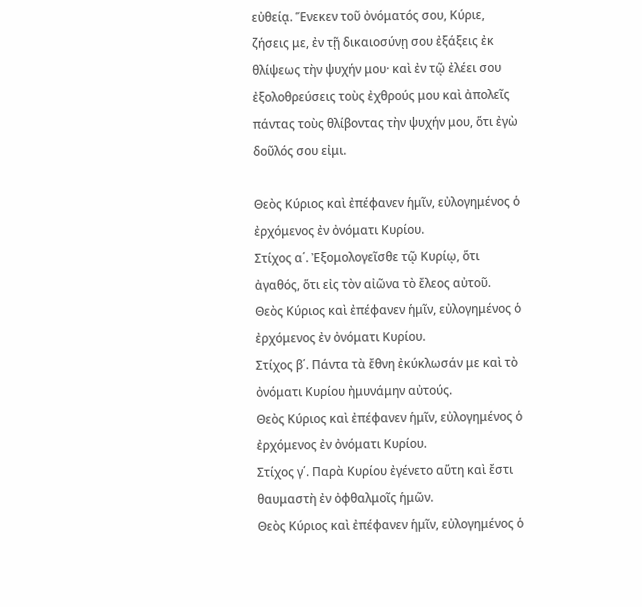εὐθείᾳ. Ἕνεκεν τοῦ ὀνόματός σου, Κύριε, ζήσεις με, ἐν τῇ δικαιοσύνῃ σου ἐξάξεις ἐκ θλίψεως τὴν ψυχήν μου· καὶ ἐν τῷ ἐλέει σου ἐξολοθρεύσεις τοὺς ἐχθρούς μου καὶ ἀπολεῖς πάντας τοὺς θλίβοντας τὴν ψυχήν μου, ὅτι ἐγὼ δοῦλός σου εἰμι.

Θεὸς Κύριος καὶ ἐπέφανεν ἡμῖν, εὐλογημένος ὁ ἐρχόμενος ἐν ὀνόματι Κυρίου.
Στίχος α΄. Ἐξομολογεῖσθε τῷ Κυρίῳ, ὅτι ἀγαθός, ὅτι εἰς τὸν αἰῶνα τὸ ἔλεος αὐτοῦ.
Θεὸς Κύριος καὶ ἐπέφανεν ἡμῖν, εὐλογημένος ὁ ἐρχόμενος ἐν ὀνόματι Κυρίου.
Στίχος β΄. Πάντα τὰ ἔθνη ἐκύκλωσάν με καὶ τὸ ὀνόματι Κυρίου ἠμυνάμην αὐτούς.
Θεὸς Κύριος καὶ ἐπέφανεν ἡμῖν, εὐλογημένος ὁ ἐρχόμενος ἐν ὀνόματι Κυρίου.
Στίχος γ΄. Παρὰ Κυρίου ἐγένετο αὕτη καὶ ἔστι θαυμαστὴ ἐν ὀφθαλμοῖς ἡμῶν.
Θεὸς Κύριος καὶ ἐπέφανεν ἡμῖν, εὐλογημένος ὁ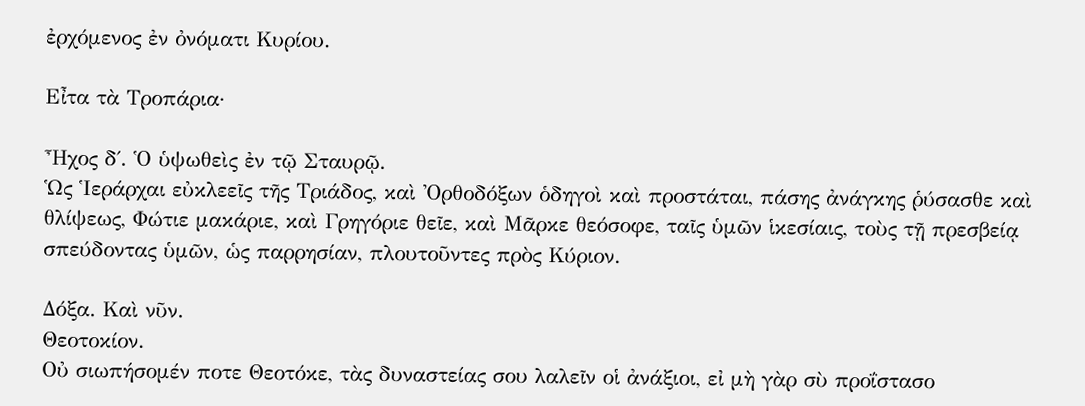ἐρχόμενος ἐν ὀνόματι Κυρίου.

Εἶτα τὰ Τροπάρια·

Ἦχος δ΄. Ὁ ὑψωθεὶς ἐν τῷ Σταυρῷ.
Ὡς Ἱεράρχαι εὐκλεεῖς τῆς Τριάδος, καὶ Ὀρθοδόξων ὁδηγοὶ καὶ προστάται, πάσης ἀνάγκης ῥύσασθε καὶ θλίψεως, Φώτιε μακάριε, καὶ Γρηγόριε θεῖε, καὶ Μᾶρκε θεόσοφε, ταῖς ὑμῶν ἱκεσίαις, τοὺς τῇ πρεσβείᾳ σπεύδοντας ὑμῶν, ὡς παρρησίαν, πλουτοῦντες πρὸς Κύριον.

Δόξα. Καὶ νῦν.
Θεοτοκίον.
Οὐ σιωπήσομέν ποτε Θεοτόκε, τὰς δυναστείας σου λαλεῖν οἱ ἀνάξιοι, εἰ μὴ γὰρ σὺ προΐστασο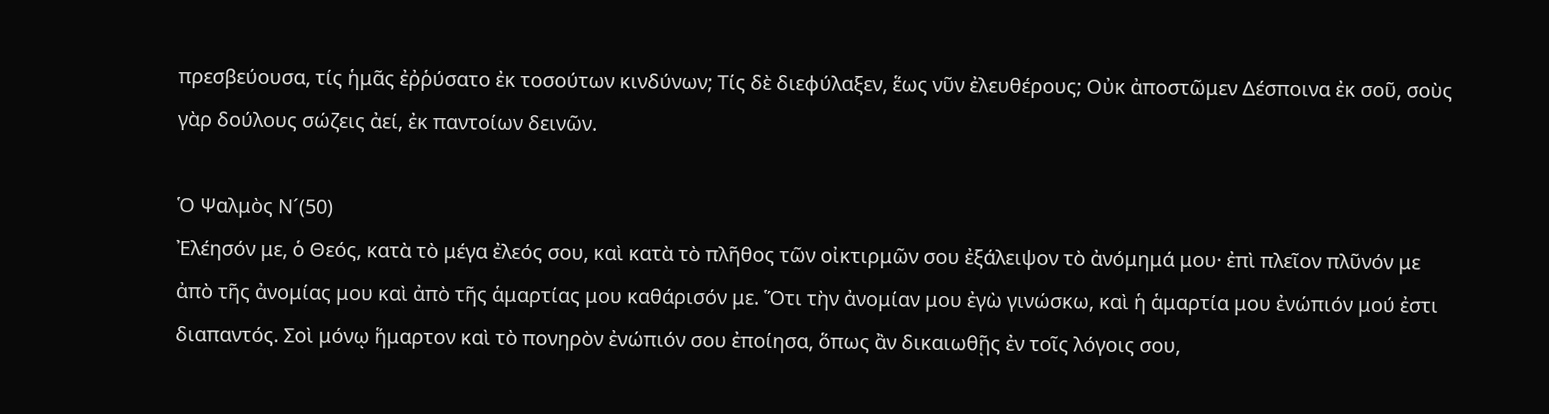πρεσβεύουσα, τίς ἡμᾶς ἐῤῥύσατο ἐκ τοσούτων κινδύνων; Τίς δὲ διεφύλαξεν, ἕως νῦν ἐλευθέρους; Οὐκ ἀποστῶμεν Δέσποινα ἐκ σοῦ, σοὺς γὰρ δούλους σώζεις ἀεί, ἐκ παντοίων δεινῶν.

Ὁ Ψαλμὸς Ν´(50)
Ἐλέησόν με, ὁ Θεός, κατὰ τὸ μέγα ἐλεός σου, καὶ κατὰ τὸ πλῆθος τῶν οἰκτιρμῶν σου ἐξάλειψον τὸ ἀνόμημά μου· ἐπὶ πλεῖον πλῦνόν με ἀπὸ τῆς ἀνομίας μου καὶ ἀπὸ τῆς ἁμαρτίας μου καθάρισόν με. Ὅτι τὴν ἀνομίαν μου ἐγὼ γινώσκω, καὶ ἡ ἁμαρτία μου ἐνώπιόν μού ἐστι διαπαντός. Σοὶ μόνῳ ἥμαρτον καὶ τὸ πονηρὸν ἐνώπιόν σου ἐποίησα, ὅπως ἂν δικαιωθῇς ἐν τοῖς λόγοις σου,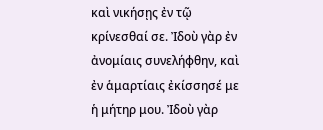καὶ νικήσῃς ἐν τῷ κρίνεσθαί σε. Ἰδοὺ γὰρ ἐν ἀνομίαις συνελήφθην, καὶ ἐν ἁμαρτίαις ἐκίσσησέ με ἡ μήτηρ μου. Ἰδοὺ γὰρ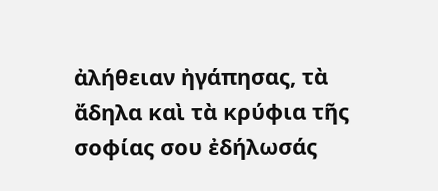ἀλήθειαν ἠγάπησας, τὰ ἄδηλα καὶ τὰ κρύφια τῆς σοφίας σου ἐδήλωσάς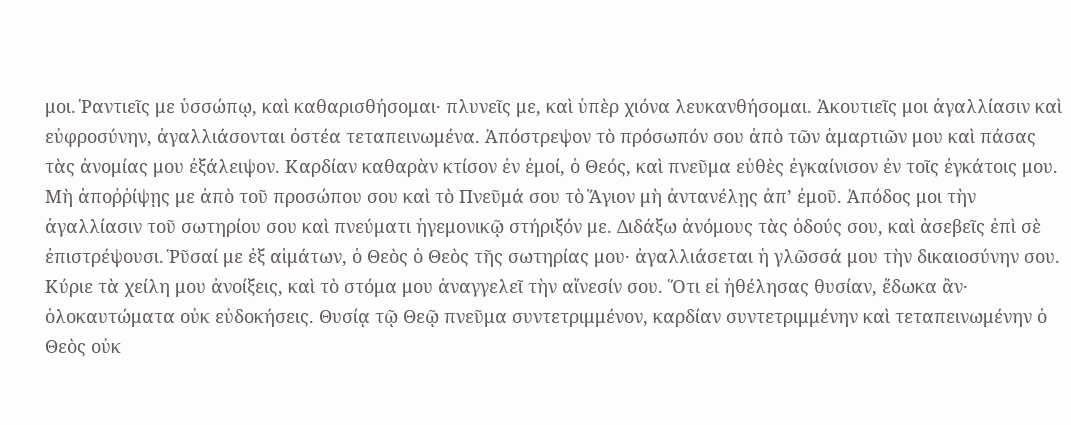μοι. Ῥαντιεῖς με ὑσσώπῳ, καὶ καθαρισθήσομαι· πλυνεῖς με, καὶ ὑπὲρ χιόνα λευκανθήσομαι. Ἀκουτιεῖς μοι ἀγαλλίασιν καὶ εὐφροσύνην, ἀγαλλιάσονται ὀστέα τεταπεινωμένα. Ἀπόστρεψον τὸ πρόσωπόν σου ἀπὸ τῶν ἁμαρτιῶν μου καὶ πάσας τὰς ἀνομίας μου ἐξάλειψον. Καρδίαν καθαρὰν κτίσον ἐν ἐμοί, ὁ Θεός, καὶ πνεῦμα εὐθὲς ἐγκαίνισον ἐν τοῖς ἐγκάτοις μου. Μὴ ἀποῤῥίψῃς με ἀπὸ τοῦ προσώπου σου καὶ τὸ Πνεῦμά σου τὸ Ἅγιον μὴ ἀντανέλῃς ἀπ’ ἐμοῦ. Ἀπόδος μοι τὴν ἀγαλλίασιν τοῦ σωτηρίου σου καὶ πνεύματι ἡγεμονικῷ στήριξόν με. Διδάξω ἀνόμους τὰς ὁδούς σου, καὶ ἀσεβεῖς ἐπὶ σὲ ἐπιστρέψουσι. Ῥῦσαί με ἐξ αἱμάτων, ὁ Θεὸς ὁ Θεὸς τῆς σωτηρίας μου· ἀγαλλιάσεται ἡ γλῶσσά μου τὴν δικαιοσύνην σου. Κύριε τὰ χείλη μου ἀνοίξεις, καὶ τὸ στόμα μου ἀναγγελεῖ τὴν αἴνεσίν σου. Ὅτι εἰ ἠθέλησας θυσίαν, ἔδωκα ἂν· ὁλοκαυτώματα οὐκ εὐδοκήσεις. Θυσίᾳ τῷ Θεῷ πνεῦμα συντετριμμένον, καρδίαν συντετριμμένην καὶ τεταπεινωμένην ὁ Θεὸς οὐκ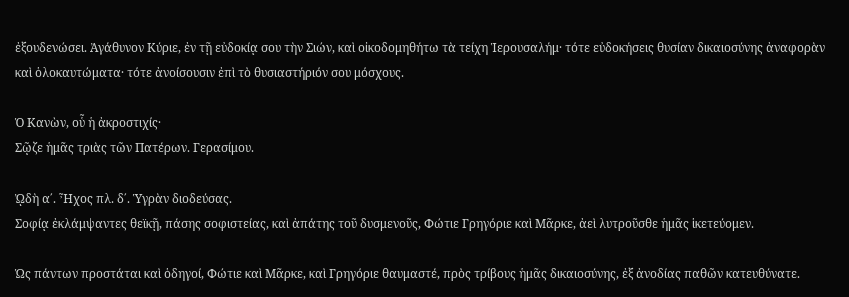ἐξουδενώσει. Ἀγάθυνον Κύριε, ἐν τῇ εὐδοκίᾳ σου τὴν Σιών, καὶ οἰκοδομηθήτω τὰ τείχη Ἱερουσαλήμ· τότε εὐδοκήσεις θυσίαν δικαιοσύνης ἀναφορὰν καὶ ὁλοκαυτώματα· τότε ἀνοίσουσιν ἐπὶ τὸ θυσιαστήριόν σου μόσχους.

Ὁ Κανὼν, οὗ ἡ ἀκροστιχίς·
Σῷζε ἡμᾶς τριὰς τῶν Πατέρων. Γερασίμου.

ᾨδὴ α΄. Ἦχος πλ. δ΄. Ὑγρὰν διοδεύσας.
Σοφίᾳ ἐκλάμψαντες θεϊκῇ, πάσης σοφιστείας, καὶ ἀπάτης τοῦ δυσμενοῦς, Φώτιε Γρηγόριε καὶ Μᾶρκε, ἀεὶ λυτροῦσθε ἡμᾶς ἱκετεύομεν.

Ὡς πάντων προστάται καὶ ὁδηγοί, Φώτιε καὶ Μᾶρκε, καὶ Γρηγόριε θαυμαστέ, πρὸς τρίβους ἡμᾶς δικαιοσύνης, ἐξ ἀνοδίας παθῶν κατευθύνατε.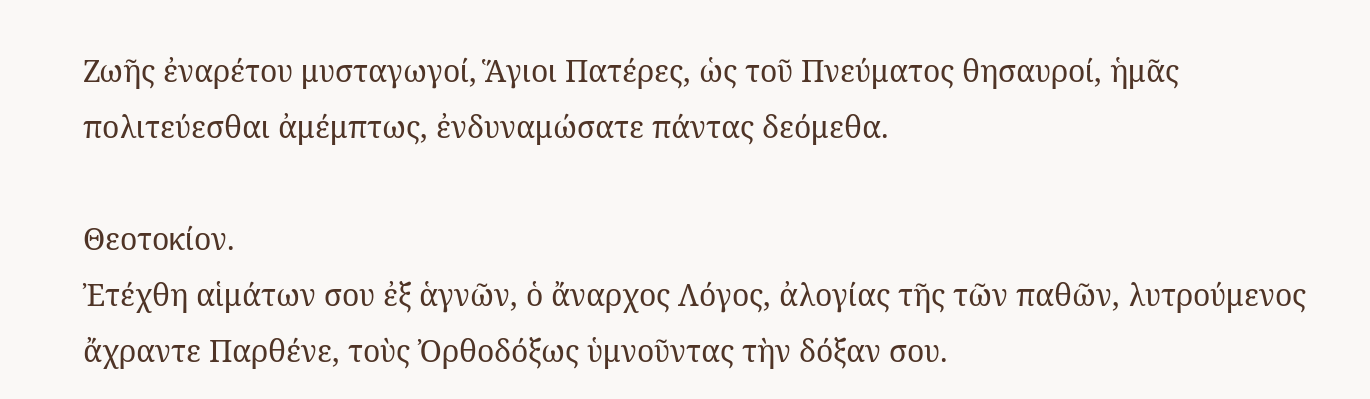Ζωῆς ἐναρέτου μυσταγωγοί, Ἅγιοι Πατέρες, ὡς τοῦ Πνεύματος θησαυροί, ἡμᾶς πολιτεύεσθαι ἀμέμπτως, ἐνδυναμώσατε πάντας δεόμεθα.

Θεοτοκίον.
Ἐτέχθη αἱμάτων σου ἐξ ἁγνῶν, ὁ ἄναρχος Λόγος, ἀλογίας τῆς τῶν παθῶν, λυτρούμενος ἄχραντε Παρθένε, τοὺς Ὀρθοδόξως ὑμνοῦντας τὴν δόξαν σου.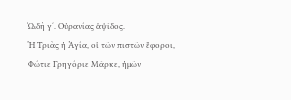ᾨδὴ γ΄. Οὐρανίας ἁψῖδος.
Ἡ Τριὰς ἡ Ἁγία, οἱ τῶν πιστῶν ἔφοροι, Φώτιε Γρηγόριε Μᾶρκε, ἡμῶν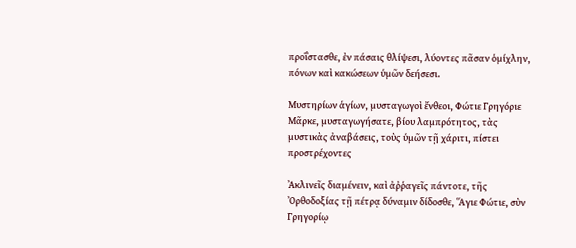προΐστασθε, ἐν πάσαις θλίψεσι, λύοντες πᾶσαν ὁμίχλην, πόνων καὶ κακώσεων ὑμῶν δεήσεσι.

Μυστηρίων ἁγίων, μυσταγωγοὶ ἔνθεοι, Φώτιε Γρηγόριε Μᾶρκε, μυσταγωγήσατε, βίου λαμπρότητος, τὰς μυστικὰς ἀναβάσεις, τοὺς ὑμῶν τῇ χάριτι, πίστει προστρέχοντες

Ἀκλινεῖς διαμένειν, καὶ ἀῤῥαγεῖς πάντοτε, τῆς Ὀρθοδοξίας τῇ πέτρᾳ δύναμιν δίδοσθε, Ἅγιε Φώτιε, σὺν Γρηγορίῳ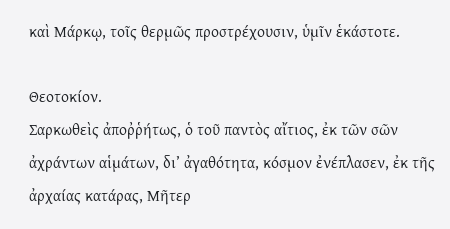καὶ Μάρκῳ, τοῖς θερμῶς προστρέχουσιν, ὑμῖν ἑκάστοτε.

Θεοτοκίον.
Σαρκωθεὶς ἀποῤῥήτως, ὁ τοῦ παντὸς αἴτιος, ἐκ τῶν σῶν ἀχράντων αἱμάτων, δι’ ἀγαθότητα, κόσμον ἐνέπλασεν, ἐκ τῆς ἀρχαίας κατάρας, Μῆτερ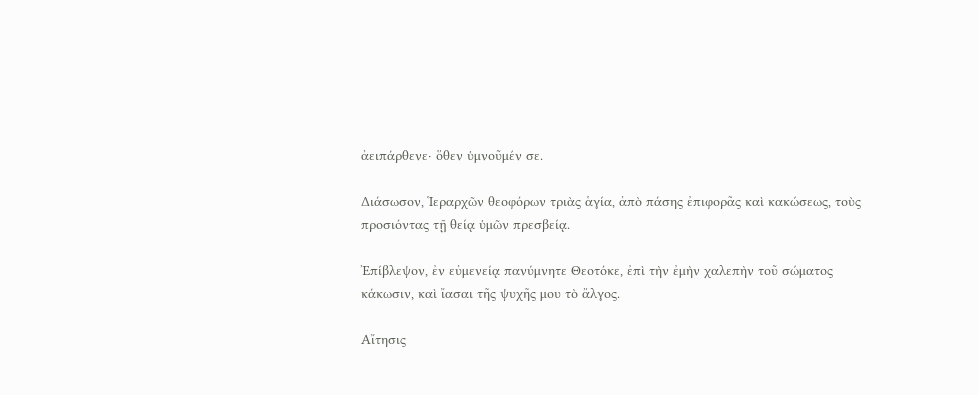ἀειπάρθενε· ὅθεν ὑμνοῦμέν σε.

Διάσωσον, Ἱεραρχῶν θεοφόρων τριὰς ἁγία, ἀπὸ πάσης ἐπιφορᾶς καὶ κακώσεως, τοὺς προσιόντας τῇ θείᾳ ὑμῶν πρεσβείᾳ.

Ἐπίβλεψον, ἐν εὐμενείᾳ πανύμνητε Θεοτόκε, ἐπὶ τὴν ἐμὴν χαλεπὴν τοῦ σώματος κάκωσιν, καὶ ἴασαι τῆς ψυχῆς μου τὸ ἄλγος.

Αἴτησις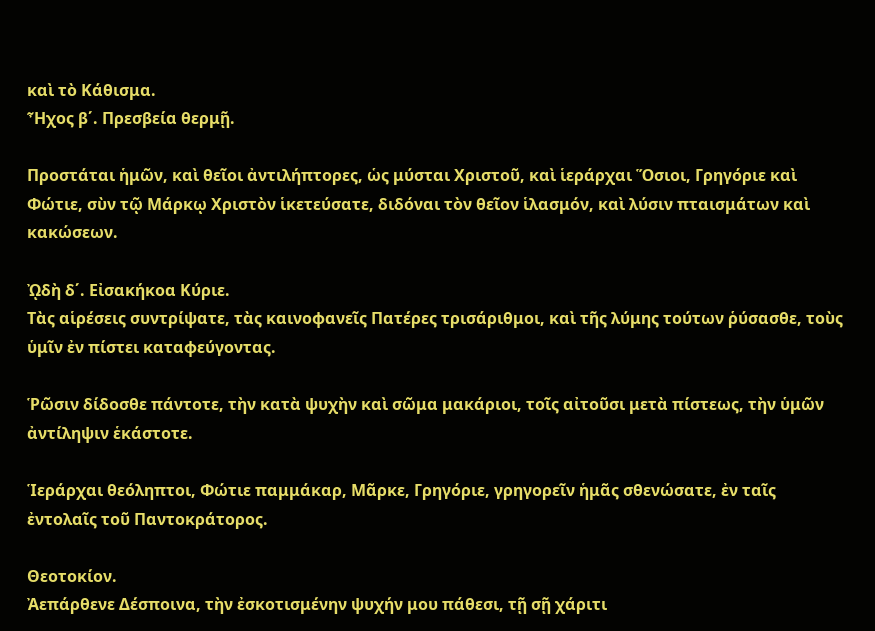καὶ τὸ Κάθισμα.
Ἦχος β΄. Πρεσβεία θερμῇ.

Προστάται ἡμῶν, καὶ θεῖοι ἀντιλήπτορες, ὡς μύσται Χριστοῦ, καὶ ἱεράρχαι Ὅσιοι, Γρηγόριε καὶ Φώτιε, σὺν τῷ Μάρκῳ Χριστὸν ἱκετεύσατε, διδόναι τὸν θεῖον ἱλασμόν, καὶ λύσιν πταισμάτων καὶ κακώσεων.

ᾨδὴ δ΄. Εἰσακήκοα Κύριε.
Τὰς αἱρέσεις συντρίψατε, τὰς καινοφανεῖς Πατέρες τρισάριθμοι, καὶ τῆς λύμης τούτων ῥύσασθε, τοὺς ὑμῖν ἐν πίστει καταφεύγοντας.

Ῥῶσιν δίδοσθε πάντοτε, τὴν κατὰ ψυχὴν καὶ σῶμα μακάριοι, τοῖς αἰτοῦσι μετὰ πίστεως, τὴν ὑμῶν ἀντίληψιν ἑκάστοτε.

Ἱεράρχαι θεόληπτοι, Φώτιε παμμάκαρ, Μᾶρκε, Γρηγόριε, γρηγορεῖν ἡμᾶς σθενώσατε, ἐν ταῖς ἐντολαῖς τοῦ Παντοκράτορος.

Θεοτοκίον.
Ἀεπάρθενε Δέσποινα, τὴν ἐσκοτισμένην ψυχήν μου πάθεσι, τῇ σῇ χάριτι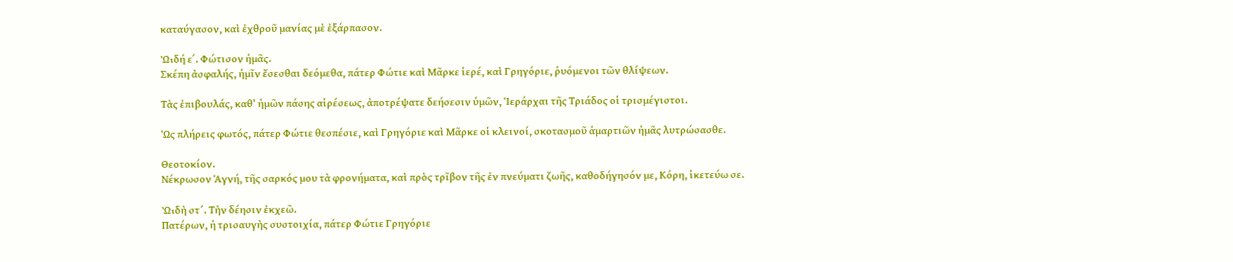καταύγασον, καὶ ἐχθροῦ μανίας μὲ ἐξάρπασον.

ᾨδή ε΄. Φώτισον ἡμᾶς.
Σκέπη ἀσφαλής, ἡμῖν ἔσεσθαι δεόμεθα, πάτερ Φώτιε καὶ Μᾶρκε ἱερέ, καὶ Γρηγόριε, ῥυόμενοι τῶν θλίψεων.

Τὰς ἐπιβουλάς, καθ’ ἡμῶν πάσης αἱρέσεως, ἀποτρέψατε δεήσεσιν ὑμῶν, Ἱεράρχαι τῆς Τριάδος οἱ τρισμέγιστοι.

Ὡς πλήρεις φωτός, πάτερ Φώτιε θεσπέσιε, καὶ Γρηγόριε καὶ Μᾶρκε οἱ κλεινοί, σκοτασμοῦ ἁμαρτιῶν ἡμᾶς λυτρώσασθε.

Θεοτοκίον.
Νέκρωσον Ἁγνή, τῆς σαρκός μου τὰ φρονήματα, καὶ πρὸς τρῖβον τῆς ἐν πνεύματι ζωῆς, καθοδήγησόν με, Κόρη, ἱκετεύω σε.

ᾨδὴ στ´. Τὴν δέησιν ἐκχεῶ.
Πατέρων, ἡ τρισαυγὴς συστοιχία, πάτερ Φώτιε Γρηγόριε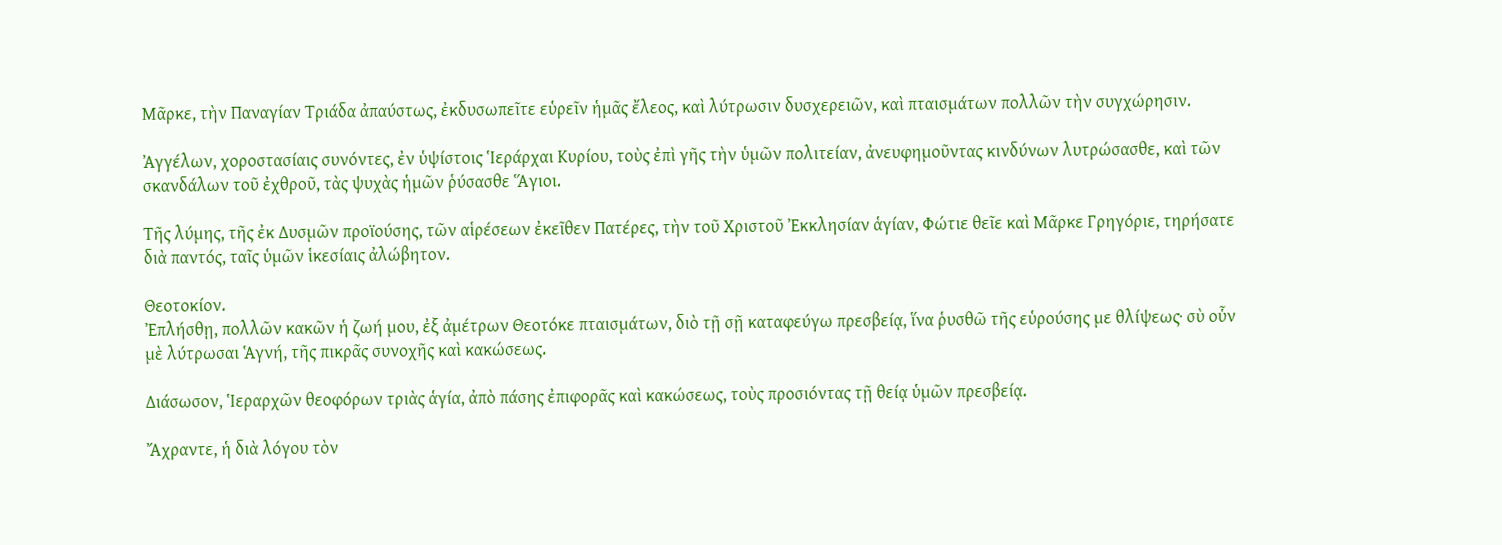Μᾶρκε, τὴν Παναγίαν Τριάδα ἀπαύστως, ἐκδυσωπεῖτε εὑρεῖν ἡμᾶς ἔλεος, καὶ λύτρωσιν δυσχερειῶν, καὶ πταισμάτων πολλῶν τὴν συγχώρησιν.

Ἀγγέλων, χοροστασίαις συνόντες, ἐν ὑψίστοις Ἱεράρχαι Κυρίου, τοὺς ἐπὶ γῆς τὴν ὑμῶν πολιτείαν, ἀνευφημοῦντας κινδύνων λυτρώσασθε, καὶ τῶν σκανδάλων τοῦ ἐχθροῦ, τὰς ψυχὰς ἡμῶν ῥύσασθε Ἅγιοι.

Τῆς λύμης, τῆς ἐκ Δυσμῶν προϊούσης, τῶν αἱρέσεων ἐκεῖθεν Πατέρες, τὴν τοῦ Χριστοῦ Ἐκκλησίαν ἁγίαν, Φώτιε θεῖε καὶ Μᾶρκε Γρηγόριε, τηρήσατε διὰ παντός, ταῖς ὑμῶν ἱκεσίαις ἀλώβητον.

Θεοτοκίον.
Ἐπλήσθῃ, πολλῶν κακῶν ἡ ζωή μου, ἐξ ἀμέτρων Θεοτόκε πταισμάτων, διὸ τῇ σῇ καταφεύγω πρεσβείᾳ, ἵνα ῥυσθῶ τῆς εὑρούσης με θλίψεως· σὺ οὗν μὲ λύτρωσαι Ἁγνή, τῆς πικρᾶς συνοχῆς καὶ κακώσεως.

Διάσωσον, Ἱεραρχῶν θεοφόρων τριὰς ἁγία, ἀπὸ πάσης ἐπιφορᾶς καὶ κακώσεως, τοὺς προσιόντας τῇ θείᾳ ὑμῶν πρεσβείᾳ.

Ἄχραντε, ἡ διὰ λόγου τὸν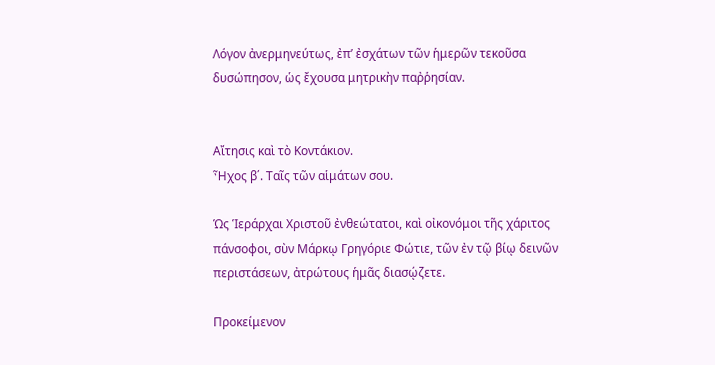Λόγον ἀνερμηνεύτως, ἐπ’ ἐσχάτων τῶν ἡμερῶν τεκοῦσα δυσώπησον, ὡς ἔχουσα μητρικὴν παῤῥησίαν.


Αἴτησις καὶ τὸ Κοντάκιον.
Ἦχος β΄. Ταῖς τῶν αἱμάτων σου.

Ὡς Ἱεράρχαι Χριστοῦ ἐνθεώτατοι, καὶ οἰκονόμοι τῆς χάριτος πάνσοφοι, σὺν Μάρκῳ Γρηγόριε Φώτιε, τῶν ἐν τῷ βίῳ δεινῶν περιστάσεων, ἀτρώτους ἡμᾶς διασῴζετε.

Προκείμενον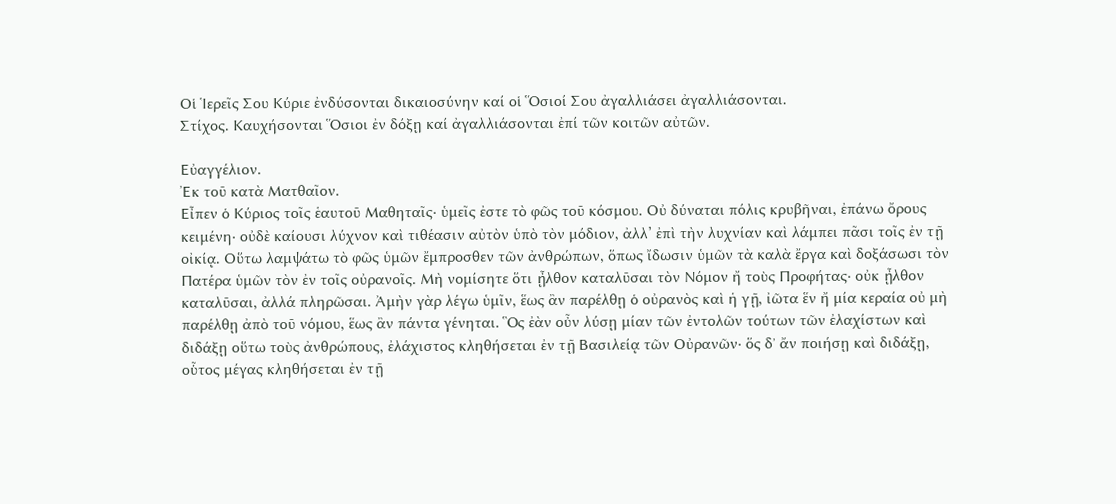Οἱ Ἱερεῖς Σου Κύριε ἐνδύσονται δικαιοσύνην καί οἱ Ὅσιοί Σου ἀγαλλιάσει ἀγαλλιάσονται.
Στίχος. Καυχήσονται Ὅσιοι ἐν δόξῃ καί ἀγαλλιάσονται ἐπί τῶν κοιτῶν αὐτῶν.

Εὐαγγέλιον.
Ἐκ τοῦ κατὰ Ματθαῖον.
Εἶπεν ὁ Κύριος τοῖς ἑαυτοῦ Μαθηταῖς· ὑμεῖς ἐστε τὸ φῶς τοῦ κόσμου. Οὐ δύναται πόλις κρυβῆναι, ἐπάνω ὄρους κειμένη· οὐδὲ καίουσι λύχνον καὶ τιθέασιν αὐτὸν ὑπὸ τὸν μόδιον, ἀλλ’ ἐπὶ τὴν λυχνίαν καὶ λάμπει πᾶσι τοῖς ἐν τῇ οἰκίᾳ. Οὕτω λαμψάτω τὸ φῶς ὑμῶν ἔμπροσθεν τῶν ἀνθρώπων, ὅπως ἴδωσιν ὑμῶν τὰ καλὰ ἔργα καὶ δοξάσωσι τὸν Πατέρα ὑμῶν τὸν ἐν τοῖς οὐρανοῖς. Μὴ νομίσητε ὅτι ᾖλθον καταλῦσαι τὸν Νόμον ἤ τοὺς Προφήτας· οὐκ ᾖλθον καταλῦσαι, ἀλλά πληρῶσαι. Ἀμὴν γὰρ λέγω ὑμῖν, ἕως ἂν παρέλθῃ ὁ οὐρανὸς καὶ ἡ γῇ, ἰῶτα ἕν ἤ μία κεραία οὐ μὴ παρέλθῃ ἀπὸ τοῦ νόμου, ἕως ἂν πάντα γένηται. Ὃς ἐὰν οὖν λύσῃ μίαν τῶν ἐντολῶν τούτων τῶν ἐλαχίστων καὶ διδάξῃ οὕτω τοὺς ἀνθρώπους, ἐλάχιστος κληθήσεται ἐν τῇ Βασιλείᾳ τῶν Οὐρανῶν· ὅς δ᾿ ἄν ποιήσῃ καὶ διδάξῃ, οὗτος μέγας κληθήσεται ἐν τῇ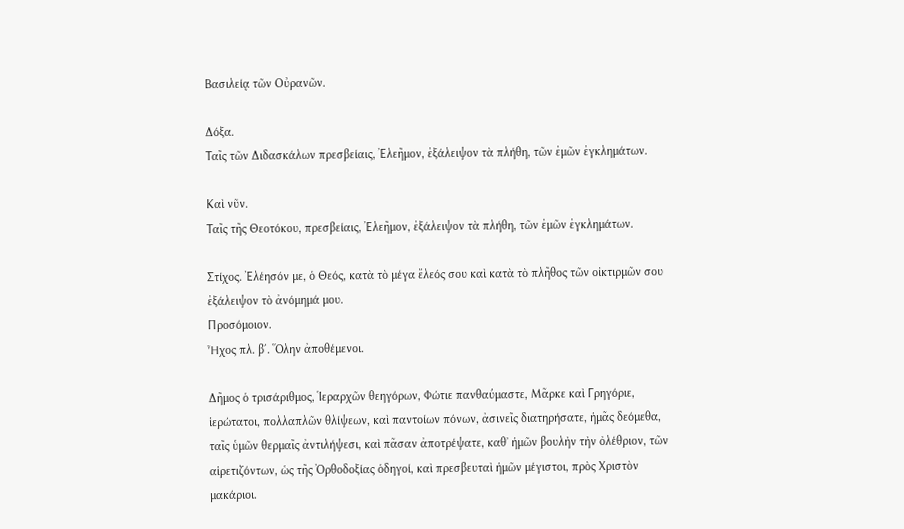Βασιλείᾳ τῶν Οὐρανῶν.

Δόξα.
Ταῖς τῶν Διδασκάλων πρεσβείαις, Ἐλεῆμον, ἐξάλειψον τὰ πλήθη, τῶν ἐμῶν ἐγκλημάτων.

Καὶ νῦν.
Ταῖς τῆς Θεοτόκου, πρεσβείαις, Ἐλεῆμον, ἐξάλειψον τὰ πλήθη, τῶν ἐμῶν ἐγκλημάτων.

Στίχος. Ἐλέησόν με, ὁ Θεός, κατὰ τὸ μέγα ἔλεός σου καὶ κατὰ τὸ πλῆθος τῶν οἰκτιρμῶν σου ἐξάλειψον τὸ ἀνόμημά μου.
Προσόμοιον.
Ἦχος πλ. β΄. Ὅλην ἀποθέμενοι.

Δῆμος ὁ τρισάριθμος, Ἱεραρχῶν θεηγόρων, Φώτιε πανθαύμαστε, Μᾶρκε καὶ Γρηγόριε, ἱερώτατοι, πολλαπλῶν θλίψεων, καὶ παντοίων πόνων, ἀσινεῖς διατηρήσατε, ἡμᾶς δεόμεθα, ταῖς ὑμῶν θερμαῖς ἀντιλήψεσι, καὶ πᾶσαν ἀποτρέψατε, καθ᾿ ἡμῶν βουλὴν τὴν ὀλέθριον, τῶν αἱρετιζόντων, ὡς τῆς Ὀρθοδοξίας ὁδηγοί, καὶ πρεσβευταὶ ἡμῶν μέγιστοι, πρὸς Χριστὸν μακάριοι.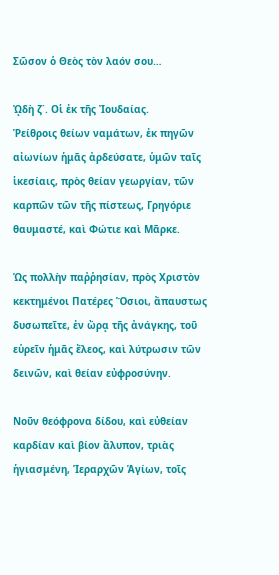Σῶσον ὁ Θεὸς τὸν λαόν σου…

ᾨδὴ ζ΄. Οἱ ἐκ τῆς Ἰουδαίας.
Ῥείθροις θείων ναμάτων, ἐκ πηγῶν αἰωνίων ἡμᾶς ἀρδεύσατε, ὑμῶν ταῖς ἱκεσίαις, πρὸς θείαν γεωργίαν, τῶν καρπῶν τῶν τῆς πίστεως, Γρηγόριε θαυμαστέ, καὶ Φώτιε καὶ Μᾶρκε.

Ὡς πολλὴν παῤῥησίαν, πρὸς Χριστὸν κεκτημένοι Πατέρες Ὅσιοι, ἄπαυστως δυσωπεῖτε, ἐν ὤρᾳ τῆς ἀνάγκης, τοῦ εὑρεῖν ἡμᾶς ἔλεος, καὶ λύτρωσιν τῶν δεινῶν, καὶ θείαν εὐφροσύνην.

Νοῦν θεόφρονα δίδου, καὶ εὐθείαν καρδίαν καὶ βίον ἄλυπον, τριὰς ἡγιασμένη, Ἱεραρχῶν Ἁγίων, τοῖς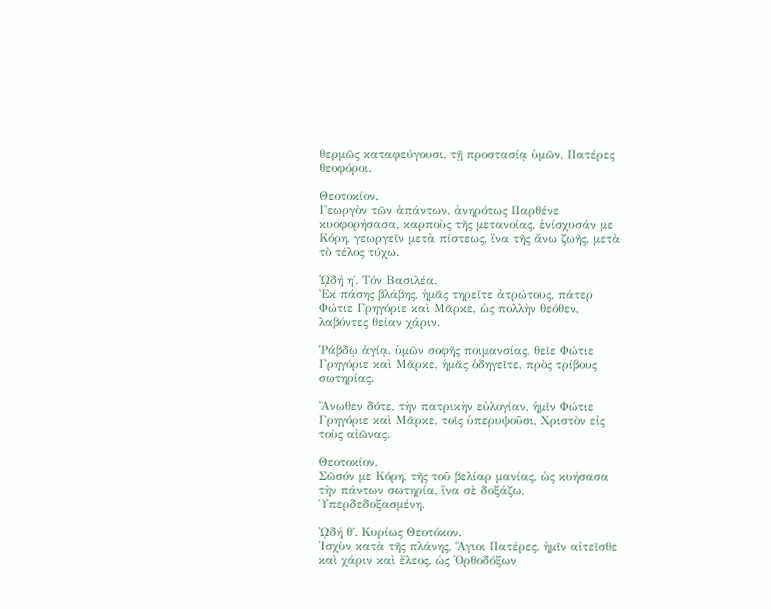θερμῶς καταφεύγουσι, τῇ προστασίᾳ ὑμῶν, Πατέρες θεοφόροι.

Θεοτοκίον.
Γεωργὸν τῶν ἁπάντων, ἀνηρότως Παρθένε κυοφορήσασα, καρποὺς τῆς μετανοίας, ἐνίσχυσάν με Κόρη, γεωργεῖν μετὰ πίστεως, ἵνα τῆς ἄνω ζωῆς, μετὰ τὸ τέλος τύχω.

ᾨδή η΄. Τόν Βασιλέα.
Ἐκ πάσης βλάβης, ἡμᾶς τηρεῖτε ἀτρώτους, πάτερ Φώτιε Γρηγόριε καὶ Μᾶρκε, ὡς πολλὴν θεόθεν, λαβόντες θείαν χάριν.

Ῥάβδῳ ἁγίᾳ, ὑμῶν σοφῆς ποιμανσίας, θεῖε Φώτιε Γρηγόριε καὶ Μᾶρκε, ἡμᾶς ὁδηγεῖτε, πρὸς τρίβους σωτηρίας.

Ἄνωθεν δότε, τὴν πατρικὴν εὐλογίαν, ἡμῖν Φώτιε Γρηγόριε καὶ Μᾶρκε, τοῖς ὑπερυψοῦσι, Χριστὸν εἰς τοὺς αἰῶνας.

Θεοτοκίον.
Σῶσόν με Κόρη, τῆς τοῦ βελίαρ μανίας, ὡς κυήσασα τὴν πάντων σωτηρία, ἵνα σὲ δοξάζω, Ὑπερδεδοξασμένη.

ᾨδή θ΄. Κυρίως Θεοτόκον.
Ἰσχὺν κατὰ τῆς πλάνης, Ἅγιοι Πατέρες, ἡμῖν αἰτεῖσθε καὶ χάριν καὶ ἔλεος, ὡς Ὀρθοδόξων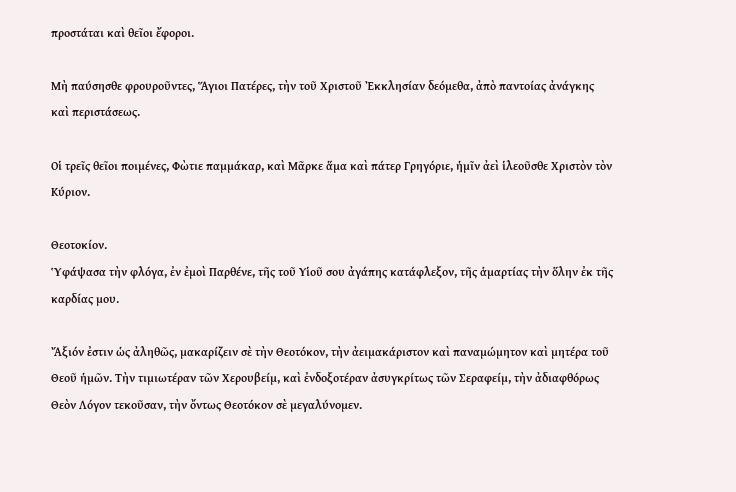προστάται καὶ θεῖοι ἔφοροι.

Μὴ παύσησθε φρουροῦντες, Ἅγιοι Πατέρες, τὴν τοῦ Χριστοῦ Ἐκκλησίαν δεόμεθα, ἀπὸ παντοίας ἀνάγκης καὶ περιστάσεως.

Οἱ τρεῖς θεῖοι ποιμένες, Φὼτιε παμμάκαρ, καὶ Μᾶρκε ἅμα καὶ πάτερ Γρηγόριε, ἡμῖν ἀεὶ ἱλεοῦσθε Χριστὸν τὸν Κύριον.

Θεοτοκίον.
Ὑφάψασα τὴν φλόγα, ἐν ἐμοὶ Παρθένε, τῆς τοῦ Υἱοῦ σου ἀγάπης κατάφλεξον, τῆς ἁμαρτίας τὴν ὅλην ἐκ τῆς καρδίας μου.

Ἄξιόν ἐστιν ὡς ἀληθῶς, μακαρίζειν σὲ τὴν Θεοτόκον, τὴν ἀειμακάριστον καὶ παναμώμητον καὶ μητέρα τοῦ Θεοῦ ἡμῶν. Τὴν τιμιωτέραν τῶν Χερουβείμ, καὶ ἐνδοξοτέραν ἀσυγκρίτως τῶν Σεραφείμ, τὴν ἀδιαφθόρως Θεὸν Λόγον τεκοῦσαν, τὴν ὄντως Θεοτόκον σὲ μεγαλύνομεν.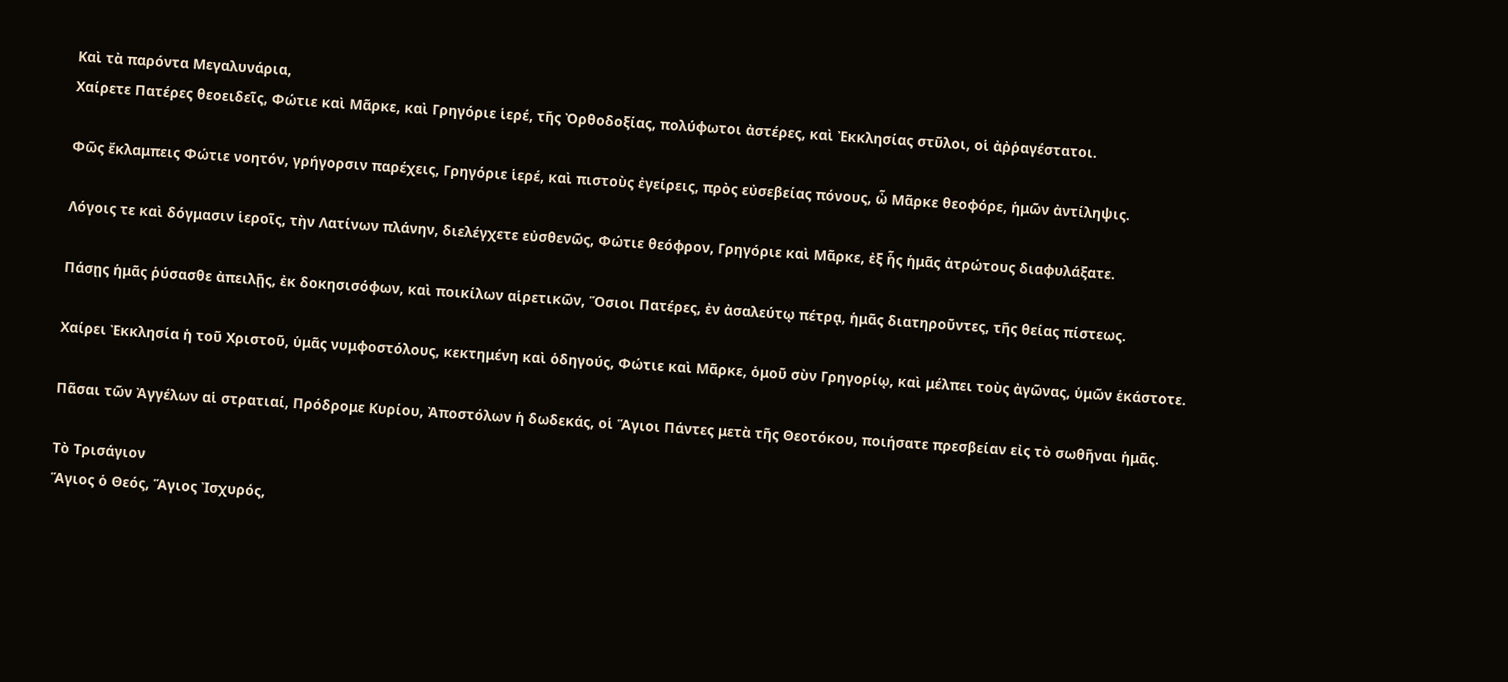Καὶ τὰ παρόντα Μεγαλυνάρια,
Χαίρετε Πατέρες θεοειδεῖς, Φώτιε καὶ Μᾶρκε, καὶ Γρηγόριε ἱερέ, τῆς Ὀρθοδοξίας, πολύφωτοι ἀστέρες, καὶ Ἐκκλησίας στῦλοι, οἱ ἀῤῥαγέστατοι.

Φῶς ἔκλαμπεις Φώτιε νοητόν, γρήγορσιν παρέχεις, Γρηγόριε ἱερέ, καὶ πιστοὺς ἐγείρεις, πρὸς εὐσεβείας πόνους, ὦ Μᾶρκε θεοφόρε, ἡμῶν ἀντίληψις.

Λόγοις τε καὶ δόγμασιν ἱεροῖς, τὴν Λατίνων πλάνην, διελέγχετε εὐσθενῶς, Φώτιε θεόφρον, Γρηγόριε καὶ Μᾶρκε, ἐξ ἧς ἡμᾶς ἀτρώτους διαφυλάξατε.

Πάσῃς ἡμᾶς ῥύσασθε ἀπειλῇς, ἐκ δοκησισόφων, καὶ ποικίλων αἱρετικῶν, Ὅσιοι Πατέρες, ἐν ἀσαλεύτῳ πέτρᾳ, ἡμᾶς διατηροῦντες, τῆς θείας πίστεως.

Χαίρει Ἐκκλησία ἡ τοῦ Χριστοῦ, ὑμᾶς νυμφοστόλους, κεκτημένη καὶ ὁδηγούς, Φώτιε καὶ Μᾶρκε, ὁμοῦ σὺν Γρηγορίῳ, καὶ μέλπει τοὺς ἀγῶνας, ὑμῶν ἑκάστοτε.

Πᾶσαι τῶν Ἀγγέλων αἱ στρατιαί, Πρόδρομε Κυρίου, Ἀποστόλων ἡ δωδεκάς, οἱ Ἅγιοι Πάντες μετὰ τῆς Θεοτόκου, ποιήσατε πρεσβείαν εἰς τὸ σωθῆναι ἡμᾶς.

Τὸ Τρισάγιον
Ἅγιος ὁ Θεός, Ἅγιος Ἰσχυρός,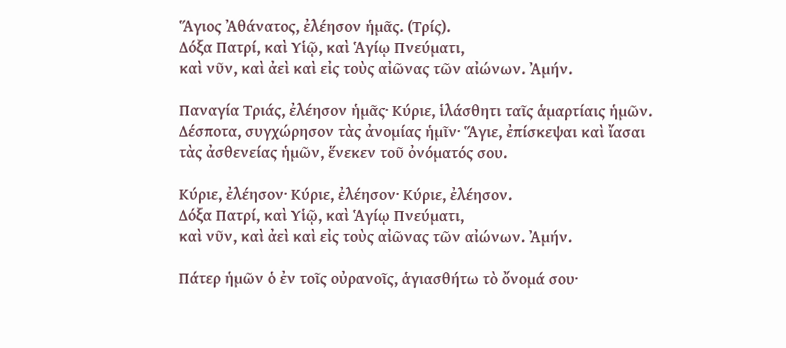Ἅγιος Ἀθάνατος, ἐλέησον ἡμᾶς. (Τρίς).
Δόξα Πατρί, καὶ Υἱῷ, καὶ Ἁγίῳ Πνεύματι,
καὶ νῦν, καὶ ἀεὶ καὶ εἰς τοὺς αἰῶνας τῶν αἰώνων. Ἀμήν.

Παναγία Τριάς, ἐλέησον ἡμᾶς· Κύριε, ἱλάσθητι ταῖς ἁμαρτίαις ἡμῶν. Δέσποτα, συγχώρησον τὰς ἀνομίας ἡμῖν· Ἅγιε, ἐπίσκεψαι καὶ ἴασαι τὰς ἀσθενείας ἡμῶν, ἕνεκεν τοῦ ὀνόματός σου.

Κύριε, ἐλέησον· Κύριε, ἐλέησον· Κύριε, ἐλέησον.
Δόξα Πατρί, καὶ Υἱῷ, καὶ Ἁγίῳ Πνεύματι,
καὶ νῦν, καὶ ἀεὶ καὶ εἰς τοὺς αἰῶνας τῶν αἰώνων. Ἀμήν.

Πάτερ ἡμῶν ὁ ἐν τοῖς οὐρανοῖς, ἁγιασθήτω τὸ ὄνομά σου·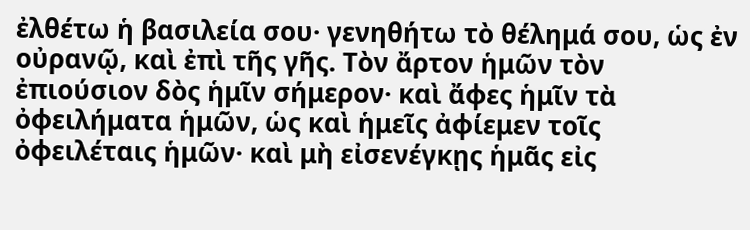ἐλθέτω ἡ βασιλεία σου· γενηθήτω τὸ θέλημά σου, ὡς ἐν οὐρανῷ, καὶ ἐπὶ τῆς γῆς. Τὸν ἄρτον ἡμῶν τὸν ἐπιούσιον δὸς ἡμῖν σήμερον· καὶ ἄφες ἡμῖν τὰ ὀφειλήματα ἡμῶν, ὡς καὶ ἡμεῖς ἀφίεμεν τοῖς ὀφειλέταις ἡμῶν· καὶ μὴ εἰσενέγκῃς ἡμᾶς εἰς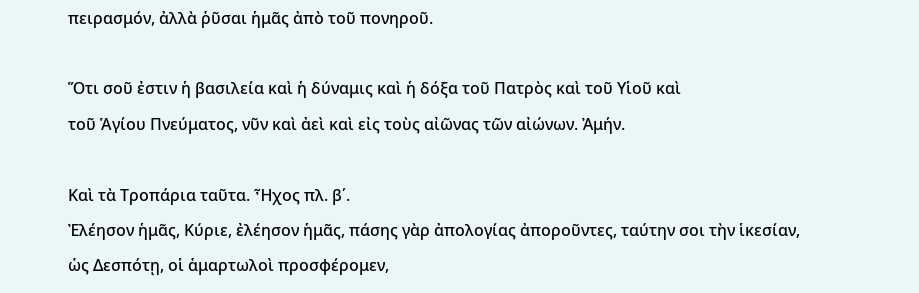πειρασμόν, ἀλλὰ ῥῦσαι ἡμᾶς ἀπὸ τοῦ πονηροῦ.

Ὅτι σοῦ ἐστιν ἡ βασιλεία καὶ ἡ δύναμις καὶ ἡ δόξα τοῦ Πατρὸς καὶ τοῦ Υἱοῦ καὶ
τοῦ Ἁγίου Πνεύματος, νῦν καὶ ἀεὶ καὶ εἰς τοὺς αἰῶνας τῶν αἰώνων. Ἀμήν.

Καὶ τὰ Τροπάρια ταῦτα. Ἦχος πλ. β΄.
Ἐλέησον ἡμᾶς, Κύριε, ἐλέησον ἡμᾶς, πάσης γὰρ ἀπολογίας ἀποροῦντες, ταύτην σοι τὴν ἱκεσίαν, ὡς Δεσπότῃ, οἱ ἁμαρτωλοὶ προσφέρομεν,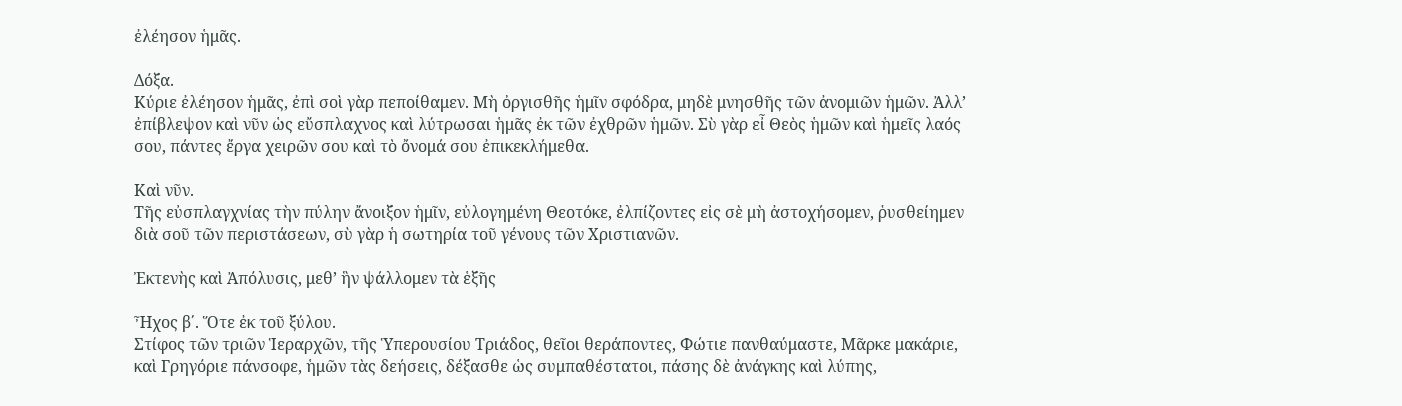ἐλέησον ἡμᾶς.

Δόξα.
Κύριε ἐλέησον ἡμᾶς, ἐπὶ σοὶ γὰρ πεποίθαμεν. Μὴ ὀργισθῆς ἡμῖν σφόδρα, μηδὲ μνησθῆς τῶν ἀνομιῶν ἡμῶν. Ἀλλ’ ἐπίβλεψον καὶ νῦν ὡς εὔσπλαχνος καὶ λύτρωσαι ἡμᾶς ἐκ τῶν ἐχθρῶν ἡμῶν. Σὺ γὰρ εἶ Θεὸς ἡμῶν καὶ ἡμεῖς λαός σου, πάντες ἔργα χειρῶν σου καὶ τὸ ὄνομά σου ἐπικεκλήμεθα.

Καὶ νῦν.
Τῆς εὐσπλαγχνίας τὴν πύλην ἄνοιξον ἡμῖν, εὐλογημένη Θεοτόκε, ἐλπίζοντες εἰς σὲ μὴ ἀστοχήσομεν, ῥυσθείημεν διὰ σοῦ τῶν περιστάσεων, σὺ γὰρ ἡ σωτηρία τοῦ γένους τῶν Χριστιανῶν.

Ἐκτενὴς καὶ Ἀπόλυσις, μεθ’ ἣν ψάλλομεν τὰ ἑξῆς

Ἦχος β΄. Ὅτε ἐκ τοῦ ξύλου.
Στίφος τῶν τριῶν Ἱεραρχῶν, τῆς Ὑπερουσίου Τριάδος, θεῖοι θεράποντες, Φώτιε πανθαύμαστε, Μᾶρκε μακάριε, καὶ Γρηγόριε πάνσοφε, ἡμῶν τὰς δεήσεις, δέξασθε ὡς συμπαθέστατοι, πάσης δὲ ἀνάγκης καὶ λύπης,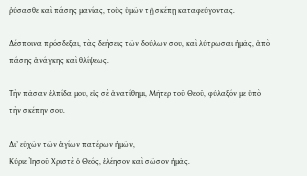ῥύσασθε καὶ πάσης μανίας, τοὺς ὑμῶν τῇ σκέπῃ καταφεύγοντας.

Δέσποινα πρόσδεξαι, τὰς δεήσεις τῶν δούλων σου, καὶ λύτρωσαι ἡμᾶς, ἀπὸ πάσης ἀνάγκης καὶ θλίψεως.

Τὴν πᾶσαν ἐλπίδα μου, εἰς σὲ ἀνατίθημι, Μῆτερ τοῦ Θεοῦ, φύλαξόν με ὑπὸ τὴν σκέπην σου.

Δι’ εὐχῶν τῶν ἁγίων πατέρων ἡμῶν,
Κύριε Ἰησοῦ Χριστὲ ὁ Θεός, ἐλέησον καὶ σῶσον ἡμᾶς.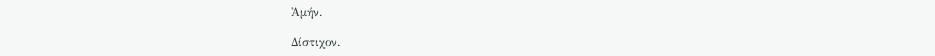Ἀμήν.

Δίστιχον.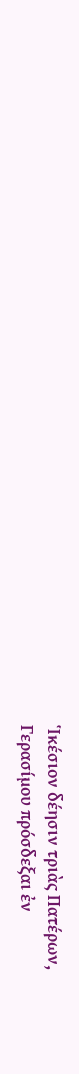Ἱκέσιον δέησιν τριὰς Πατέρων,
Γερασίμου πρόσδεξαι ἐν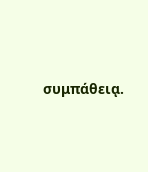συμπάθειᾳ.